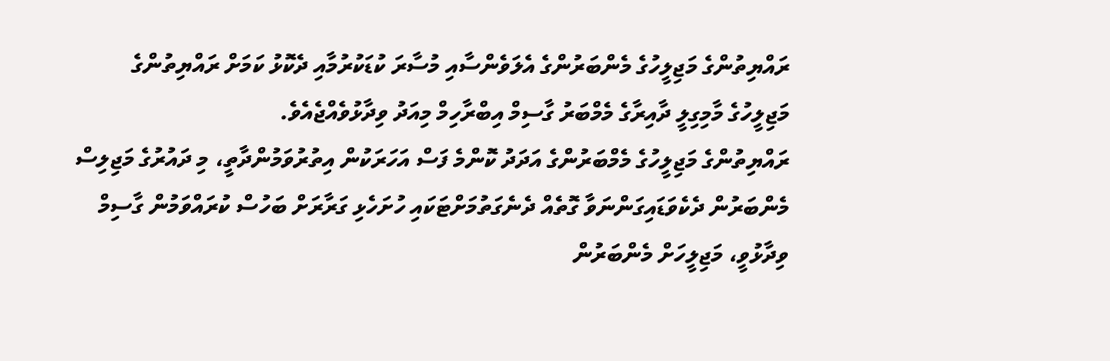ރައްޔިތުންގެ މަޖިލީހުގެ މެންބަރުންގެ އެލަވެންސާއި މުސާރަ ކުޑަކުރުމާއި ދެކޮޅު ކަމަށް ރައްޔިތުންގެ މަޖިލީހުގެ މާމިގިލީ ދާއިރާގެ މެމްބަރު ގާސިމް އިބްރާހިމް މިއަދު ވިދާޅުވެއްޖެއެވެ.
ރައްޔިތުންގެ މަޖިލީހުގެ މެމްބަރުންގެ އަދަދު ކޮންމެ ފަސް އަހަރަކުން އިތުރުވަމުންދާތީ، މި ދައުރުގެ މަޖިލިސް މެންބަރުން ދެކެވަޑައިގަންނަވާ ގޮތެއް ދެނެގަތުމަށްޓަކައި ހުށަހެޅި ގަރާރަށް ބަހުސް ކުރައްވަމުން ގާސިމް ވިދާޅުވީ، މަޖިލީހަށް މެންބަރުން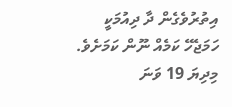އިތުރުވެގެން ދާ ދިއުމަކީ ހަމަޖެހޭ ކަމެއް ނޫން ކަމަށެވެ. މިދިޔަ 19 ވަނަ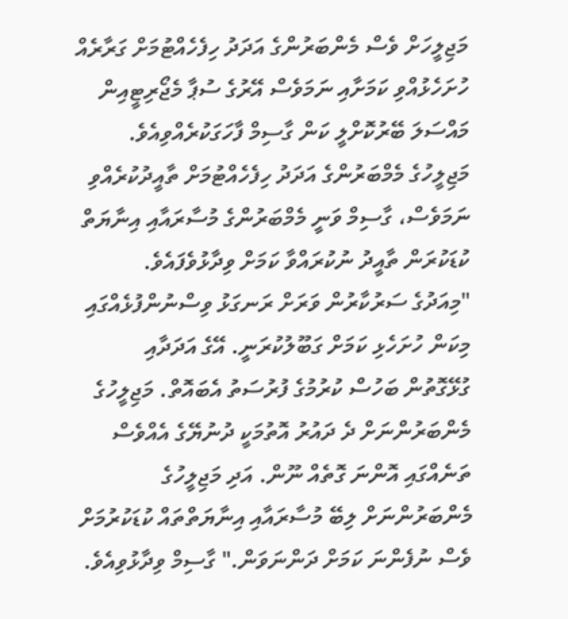މަޖިލީހަށް ވެސް މެންބަރުންގެ އަދަދު ހިފެހެއްޓުމަށް ގަރާރެއް ހުށަހެޅުއްވި ކަމަށާއި ނަމަވެސް އޭރުގެ ސުޕާ މެޖޯރިޓީއިން މައްސަލަ ބޭރުކޮށްލީ ކަން ގާސިމް ފާހަގަކުރެއްވިއެވެ.
މަޖިލީހުގެ މެމްބަރުންގެ އަދަދު ހިފެހެއްޓުމަށް ތާއީދުކުރެއްވި ނަމަވެސް، ގާސިމް ވަނީ މެމްބަރުންގެ މުސާރައާއި އިނާޔަތް ކުޑަކުރަން ތާއީދު ނުކުރައްވާ ކަމަށް ވިދާޅުވެފައެވެ.
"މިއަދުގެ ސަރުކާރުން ވަރަށް ރަނގަޅު ވިސްނުންފުޅެއްގައި މިކަން ހުށަހެޅި ކަމަށް ގަބޫލުކުރަނީ. އޭގެ އަދަދާއި ގުޅޭގޮތުން ބަހުސް ކުރުމުގެ ފުރުސަތު އެބައޮތް. މަޖިލީހުގެ މެންބަރުންނަށް ދެ ދައުރު އޮތުމަކީ ދުނުޔޭގެ އެއްވެސް ތަނެއްގައި އޮންނަ ގޮތެއް ނޫން. އަދި މަޖިލީހުގެ މެންބަރުންނަށް ލިބޭ މުސާރައާއި އިނާޔަތްތައް ކުޑަކުރުމަށް ވެސް ނުފެންނަ ކަމަށް ދަންނަވަން." ގާސިމް ވިދާޅުވިއެވެ.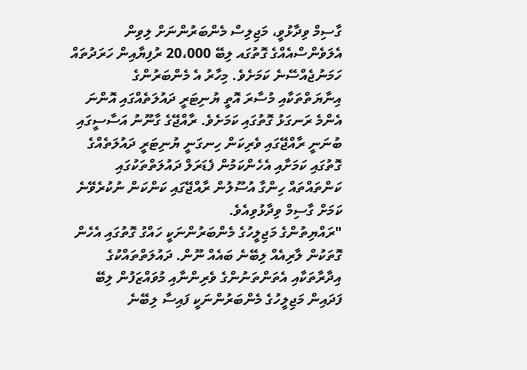ގާސިމް ވިދާޅުވީ، މަޖިލިސް މެންބަރުންނަށް ލިވިން އެލަވެންސްއެއްގެ ގޮތުގައ ލިބޭ 20،000 ރުފިޔާއިން ހަރަދުތައް ހަމަނުޖެއްސޭނެ ކަމަށެވެ. މިހާރު އެ މެންބަރުންގެ އިނާޔަތްތަކާއި މުސާރަ އޮތީ ޔުނިޓަރީ ދައުލަތެއްގައި އޮންނަ އެންމެ ރަނގަޅު ގޮތުގައި ކަމަށެވެ. ރާއްޖޭގެ ގާނޫނު އަސާސީގައި ބުނަނީ ރާއްޖޭގައި ވެރިކަން ހިނގަނީ ޔުނިޓަރީ ދައުލަތެއްގެ ގޮތުގައި ކަމަށާއި އެހެންކަމުން ފެޑަރަލް ދައުލަތްތަކުގައި ކަންތައްތައް ހިންގާ އުސޫލުން ރާއްޖޭގައި ކަންކަން ނުކުރެވޭނެ ކަމަށް ގާސިމް ވިދާޅުވިއެވެ.
"ރައްޔިތުންގެ މަޖިލީހުގެ މެންބަރުންނަކީ ހައްގު ގޮތުގައި އެހެން ގޮތަކުން ލާރިއެއް ލިބޭނެ ބައެއް ނޫން. ދައުލަތްތައްކުގެ އިދާރާތަކާއި އެތަންތަނުންގެ ވެރިންނާއި މުވައްޒަފުން ލިބޭ ފަދައިން މަޖިލީހުގެ މެންބަރުންނަކީ ފައިސާ ލިބޭނެ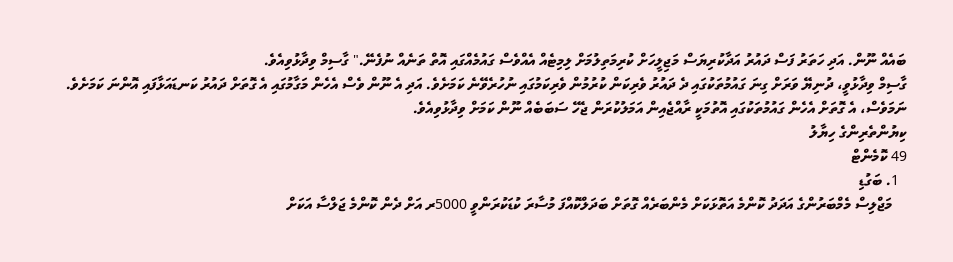ބައެއް ނޫން. އަދި ހަތަރު ފަސް ދައުރު އަދާކުރިޔަސް މަޖިލީހަށް ކުރިމަތިލުމަށް ލިމިޓެއް އެއްވެސް ގައުމެއްގައި އޮތް ތަނެއް ނުފެނޭ." ގާސިމް ވިދާޅުވިއެވެ.
ގާސިމް ވިދާޅުވީ، ދުނިޔޭ ވަރަށް ގިނަ ގައުމުތަކުގައި ދެ ދައުރު ވެރިކަން ކުރުމުން ވެރިކަމުގައި ނުހުރެވޭނެ ކަމަށެވެ. އަދި އެ ނޫން ވެސް އެހެން މަގާމުގައި އެ ގޮތަށް ދައުރު ކަނޑައަޅާފައި އޮންނަ ކަމަށެވެ. ނަމަވެސް، އެ ގޮތަށް އެހެން ގައުމުތަކުގައި އޮތުމަކީ ރާއްޖެއިން އަމަލުކުރަން ޖެހޭ ސަބަބެއް ނޫން ކަމަށް ވިދާޅުވިއެވެ.
ކިޔުންތެރިންގެ ހިޔާލު
49 ކޮމެންޓް
  1. ބަގުޑި
    މަޖްލިސް މެމްބަރުންގެ އަދަދު ކޮންމެ އަތޮޅަކަށް މެންބަރެއް ގޮތަށް ބަދަލްކޮއްފަ މުސާރަ ކުޑަކުރަންވީ 5000ރ އަށް ދެން ކޮންމެ ޖަލްސާ އަކަށް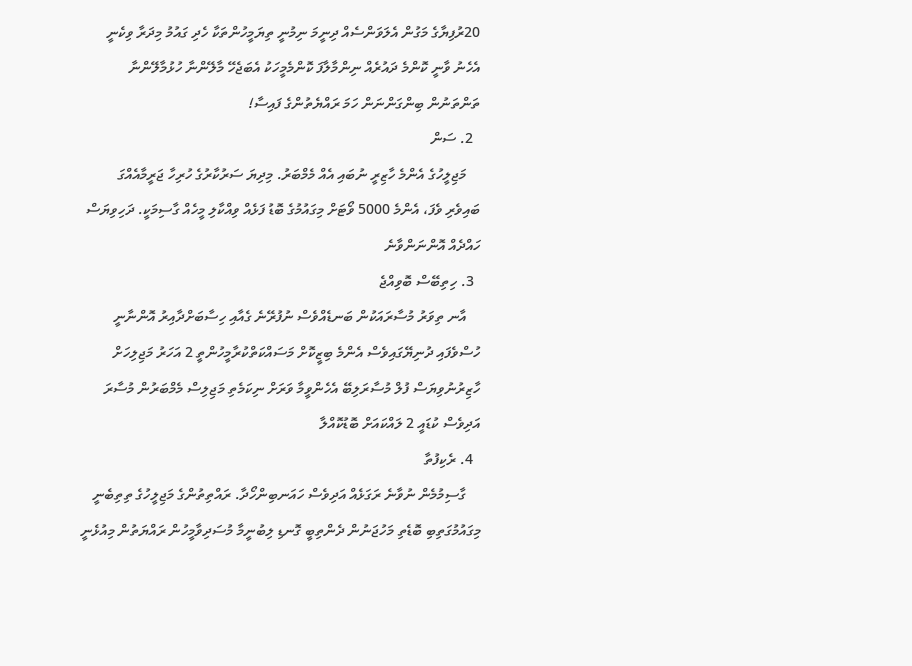20ރުފިޔާގެ މަގުން އެލަވަންސެއް ދިނީމަ ނިމުނީ ތިޔަމީހުންތަކާ ހެދި ގައުމު މިދަރާ ވިކެނީ އެހެނު ވާނީ ކޮންމެ ދައުރެއް ނިންމާލާފަ ކޮންމެމީހަކު އެބަޖެހޭ މާލޭންނާ ހުޅުމާލޭންނާ ތަންތަނުން ބިންގަންނަން ހަމަ ރައްޔެތުންގެ ފައިސާ!
  2. ސަން
    މަޖިލީހުގެ އެންމެ ހާޒިރީ ނުބައި އެއް މެމްބަރު. މިދިޔަ ސަރުކާރުގެ ހުރިހާ ޖަރީމާއެއްގަ ބައިވެރި ވެފަ، އެންމެ 5000 ވޯޓަށް މިގައުމުގެ ބޮޑު ފަޅެއް ވިއްކާލި މީހެއް ގާސިމަކީ. ދަހިވިޔަސް ހައްދެއް އޮންނަންވާނެ
  3. ހިތިބޭސް ބޮވިއްޖެ
    އާނ ތިވަރު މުސާރައަކުން ބަނޑެއްވެސް ނުފުރޭނެ ގެއާއި ހިސާބަށްދާއިރު އޮންނާނީ ހުސްވެފައި ދުނިޔޭގައިވެސް އެންމެ ބިޒީކޮށް މަސައްކަތްކުރާމީހުންތީ 2 އަހަރު މަޖިލިހަށް ހާޒިރުނުވިޔަސް ފުލް މުސާރަލިބޭ އެހެންވީމާ ވަރަށް ނިކަމެތި މަޖިލިސް މެމްބަރުން މުސާރަ އަދިވެސް ކުޑައީ 2 ލައްކައަށް ބޮޑުކޮއްލާ
  4. ރެކިފުތާ
    ގާސިމުމެން ނުވާނެ ރަގަޅެއް އަދިވެސް ހައަނބިންހޯދާ. ރައްތިތުންގެ މަޖިލީހުގެ ތިތިބެނީ މިގައުމުގަތިބި ބޮޑެތި މަހުޖަނުން ދެންތިބީ ގޮނޑި ލިބުނީމާ މުސަދިވާމީހުން ރައްޔަތުން މިއުޅެނީ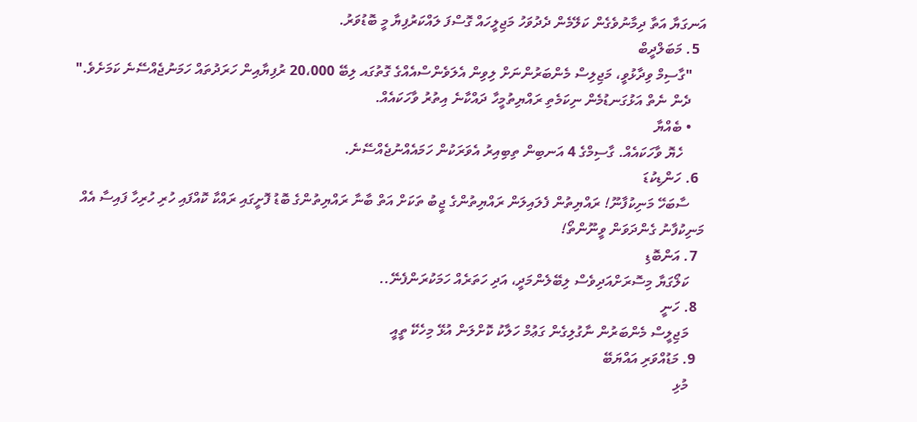އަނގަޔާ އަތާ ދިމާނުވެގެން ކަލޭމެން ދެދުވަހު މަޖިލީހައް ގޮސްފަ ލައްކަރުފިޔާ މީ ބޮޑުވަރު.
  5. މަބަލްދީބް
    "ގާސިމް ވިދާޅުވީ، މަޖިލިސް މެންބަރުންނަށް ލިވިން އެލަވެންސްއެއްގެ ގޮތުގައ ލިބޭ 20،000 ރުފިޔާއިން ހަރަދުތައް ހަމަނުޖެއްސޭނެ ކަމަށެވެ."
    ދެން ނެތް އަޅުގަނޑުމެން ނިކަމެތި ރައްޔިތުމީހާ ދައްކާނެ އިތުރު ވާހަކައެއް.
    • ބެއްޔާ
      ހެޔޮ ވާހަކައެއް. ގާސިމްގެ 4 އަނބިން ތިބިއިރު އެވަރަކުން ހަމައެއްނުޖެއްސޭނެ.
  6. ހަންޑިކުޑަ
    ސާބަހޭ މަނިކުފާނޫ! ރައްޔިތުން ފެލައިލަން ރައްޔިތުންގެ ޖީބު ތަކަށް އަތް ބާނާ ރައްޔިތުންގެ ބޮޑު ފޮށީގައި ރައްކާ ކޮއްފައި ހުރި ހުރިހާ ފައިސާ އެއް މަނިކުފާނު ގެންދަވަން ވީނޫންތޯ!
  7. އަންބޮޑި
    ކަލޯގަޔާ މިސޮރަށްއަދިވެސް ލިބޭލެންމަދީ، އަދި ހަތަރެއް ހަމަކުރަންފެނޭ..
  8. ހަނީ
    މަޖިލީސް މެންބަރުން ނާގުލިގެން ގަޢުމް ހަލާކު ކޮށްލަން އުޅޭ މިހެކޭ ތީއީ
  9. މަޑުއްވަރި އައްޔަބޭ
    މުޅި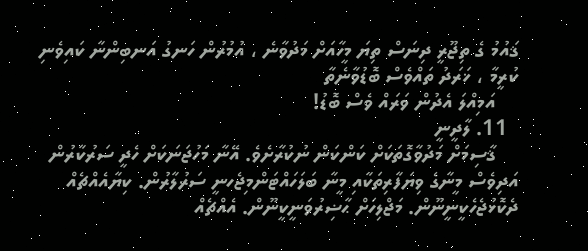ޤައުމު ގެ ތިޖޫރީ ދިނަސް ތިޔަ މީހާއަށް މަދުވާނެ ، އުމުރުން ހަނގު އަނބިންނާ ކައިވެނި ކުރީމާ ، ޚަރަދު ތައްވެސް ބޮޑުވާނެތާ
    އަމިއްލަ އެދުން ވަރައް ވެސް ބޮޑު!
  11. ލާދީނީ
    ޤާސިމަށް މަދުވާގޮތަކަށް ކަންކަން ނުކުރާށެވެ. އޭނާ މަހުޖަނަކަށް ހެދީ ސަރުކާރުން އަދިވެސް މީނާގެ ވިޔަފާރިތަކާއި މީނާ ބަލަހައްޓަންމިޖެހނީ ސަރުލާރުން. ކިޔާއެއްޗެއް ދެކޮޅުޖެހެކީނީނޫން. މަޖްލިހަށް ޙާޟިރުވަނީކީނޫން. އެއްޗެއް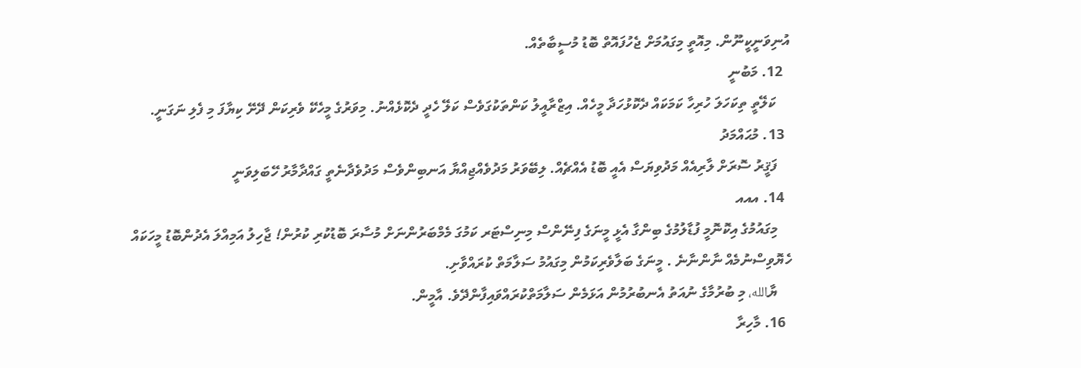އުނިވަނީކީނޫން. މިއޮތީ މިގައުމަށް ޖެހުފައޮތް ބޮޑު މުސީބާތެއް.
  12. މަބުނީ
    ކަލޭތީ ތިކަހަލަ ހުރިހާ ކަމަކައް ދެކޮޅުހަދާ މީހެއް. އިޒްރާއީލު ކަންތަކުގަވެސް ކަލޭ ހެދީ ދެކޮޅެއްނު. މިވަރުގެ މީހެކޭ ވެރިކަން ދޭށޭ ކިޔާފަ މި ފެލި ނަގަނީ.
  13. މުޙައްމަދު
    ފަޤީރު ސޮރަށް ލާރިއެއް މަދުވިޔަސް އެއީ ބޮޑު އެއްޗެއް. ލިބޭވަރު މަދުވެއްޖިއްޔާ އަނބިންވެސް މަދުވެދާނެތީ ގައްދާމާރު ހޭބަލިވަނީ
  14. އއއ
    މިގައުމުގެ އިކޮނޮމީ ފުޑާލުމުގެ ބިންގާ އެޅީ މީނަގެ ފިނޭންސް މިނިސްޓަރ ކަމުގަ މެމްބަރުންނަށް މުސާރަ ބޮޑުކުރި ކުރުން! ޖާހިލު އަމިއްލަ އެދުންބޮޑު މީހަކައް ހެޔޮވިސްނުމެއް ނާންނާނެ . މީނަގެ ބަލާވެރިކަމުން މިގައުމު ސަލާމަތް ކުރައްވާށި.
    ޔާالله، މި ބުރުމާގެ ނުއަތު އެނބުރުމުން އަޅަމެން ސަލާމަތްކުރައްވައިފާންދޭވެ. އާމީން.
  16. މާހިރާ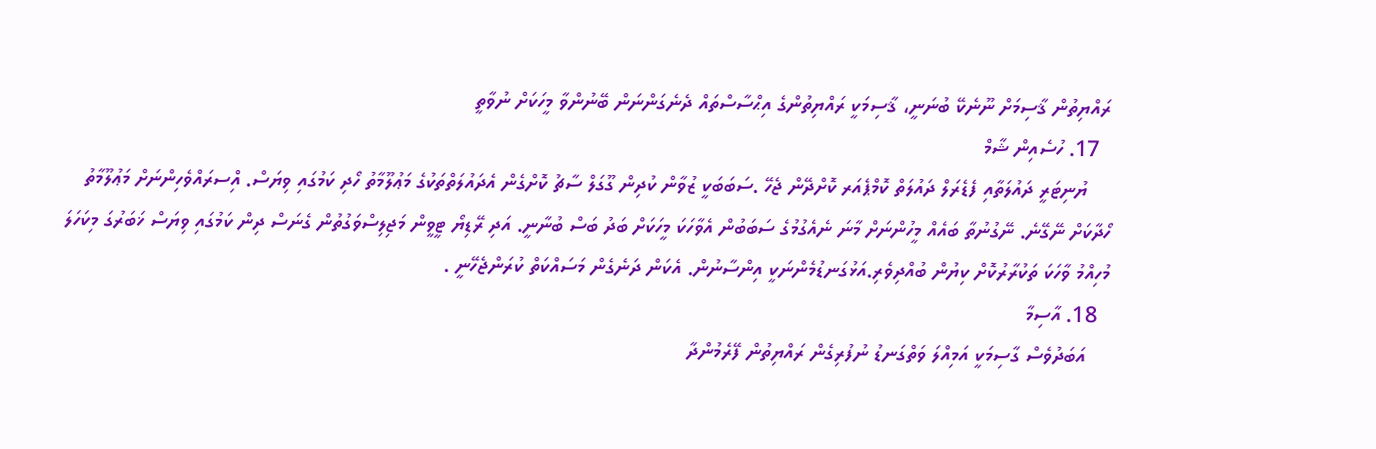ރައްޔިތުން ޤާސިމަށް ނޫނެކޭ ބުނަނީ، ޤާސިމަކީ ރައްޔިތުންގެ އިޙްސާސްތައް ދެނެގަންނަން ބޭނުންވާ މީހަކަށް ނުވާތީ
  17. ހުސެއިން ޝާމް
    ޔުނިޓަރީ ދައުލަތާއި ފެޑެރަލް ދައުލަތް ކޮމްޕެއަރ ކޮށްދޭން ޖެހޭ .ސަބަބަކީ ޒުވާން ކުދިން ގޫގަލް ސާޗު ކޮށްގެން އެދައުލަތްތަކުގެ މަޢުލޫމާތު ހޯދި ކަމުގައި ވިޔަސް. އިްސރައްވެހިންނަށް މަޢުލޫމާތު ހޯދާކަށް ނޭގޭނެ. ނޭގުނުތާ ބައެއް މީހުންނަށް މާނަ ނެއެގުމުގެ ސަބަބުން އެވާހަކަ މީހަކަށް ބަދު ބަސް ބުނާނީ. އަދި ރޭޑިޔޯ ޓީވީން މަޖިލިސްވަގުތުން ގެނަސް ދިން ކަމުގައި ވިޔަސް ޚަބަރުގަ މިކަހަލަ މުހިއްމު ވާހަކަ ތަކުރާރުކޮށް ކިޔުން ބުއްދިވެރި.އަޅުގަނޑުމެންނަކީ އިންސާނުން. އެކަން ދަނެގެން މަސައްކަތް ކުރަންޖެހޭނީ .
  18. އާސިމާ
    އަބަދުވެސް ގާސިމަކީ އަމިއްލަ ވަތްގަނޑު ނުފުރިގެން ރައްޔިތުން ފޭރެމުންދާ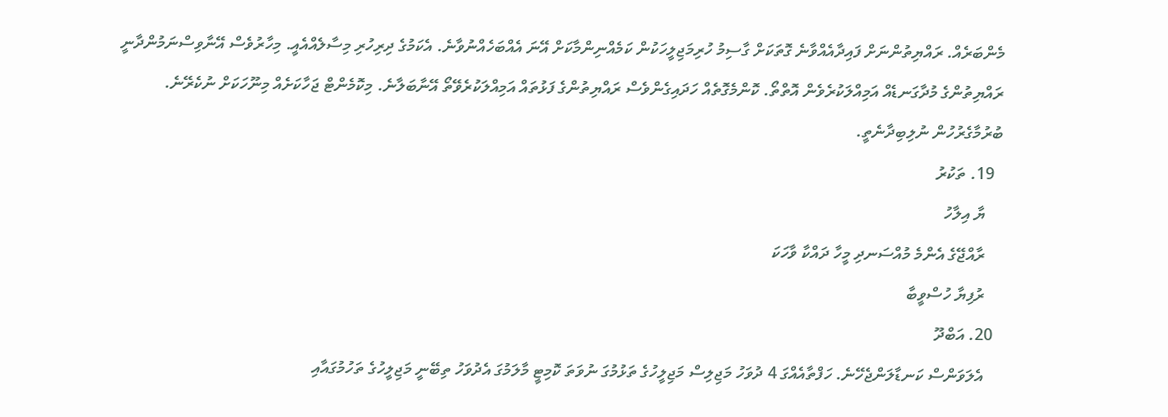މެންބަރެއް. ރައްޔިތުންނަށް ފައިދާއެއްވާނެ ގޮތަކަށް ގާސިމު ހުރިމަޖިލީހަކުން ކަމެއްނިންމާކަށް އޭނަ އެއްބަހެއްނުވާނެ. އެކަމުގެ ދިރިހުރި މިސާލެއްއެއީ. މިހާރުވެސް އޭނާވިސްނަމުންދާނީ ރައްޔިތުންގެ މުދާގަނޑެއް އަމިއްލަކުރެވެން އޮތްތޯ. ކޮންމެގޮތެއް ހަދައިގެންވެސް ރައްޔިތުންގެ ފަޅުތައް އަމިއްލަކުރެވޭތޯ އޭނާބަލާނެ. މިކޮމެންޓް ޖަހާކަށެއް މިނޫހަކަށް ނުކެރޭނެ. ބުރުމާގެރުހުން ނުލިބިދާނެތީ.
  19. ތަކުރު
    ޔާ އިލާހު
    ރާއްޖޭގެ އެންމެ މުއްސަނދި މީހާ ދައްކާ ވާހަކަ
    ރުފިޔާ ހުސްވީބާ
  20. އަބްދޫ
    އެލަވަންސް ކަނޑާލަންޖެހޭނެ. ހަފްތާއެއްގަ 4 ދުވަހު މަޖިލިސް މަޖިލީހުގެ ތަޅުމުގަ ނުވަތަ ކޮމިޓީ މާލަމުގަ އެދުވަހު ތިބޭނީ މަޖިލީހުގެ ތަހުމުގައާއި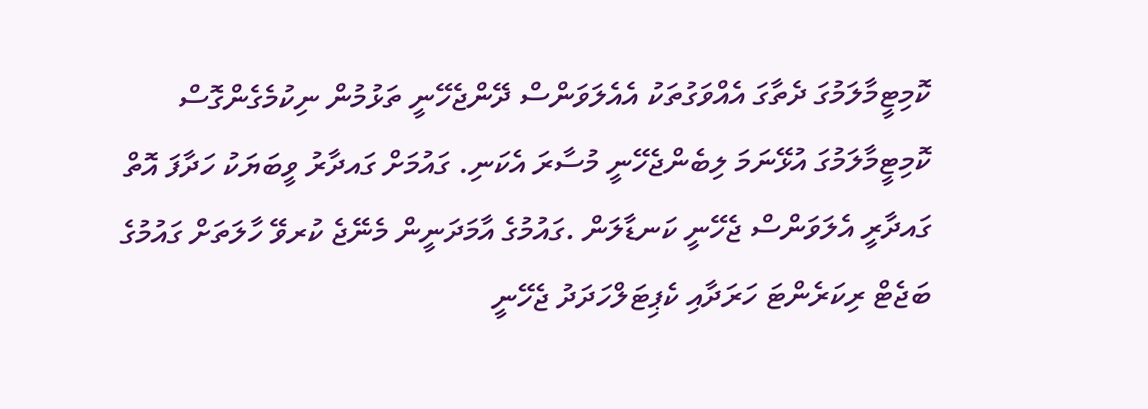ކޮމިޓީމާލަމުގަ ދެތާގަ އެއްވަގުތަކު އެއެލަވަންސް ދޭންޖެހޭނީ ތަޅުމުން ނިކުމެގެންގޮސް ކޮމިޓީމާލަމުގަ އުޅޭނަމަ ލިބެންޖެހޭނީ މުސާރަ އެކަނި. ގައުމަށް ގައދާރު ވީބަޔަކު ހަދާފަ އޮތް ގައދާރީ އެލަވަންސް ޖެހޭނީ ކަނޑާލަން .ގައުމުގެ އާމަދަނީން މެނޭޖެ ކުރވޭ ހާލަތަށް ގައުމުގެ ބަޖެޓް ރިކަރެންޓަ ހަރަދާއި ކެޕިޓަލްހަދަދު ޖެހޭނީ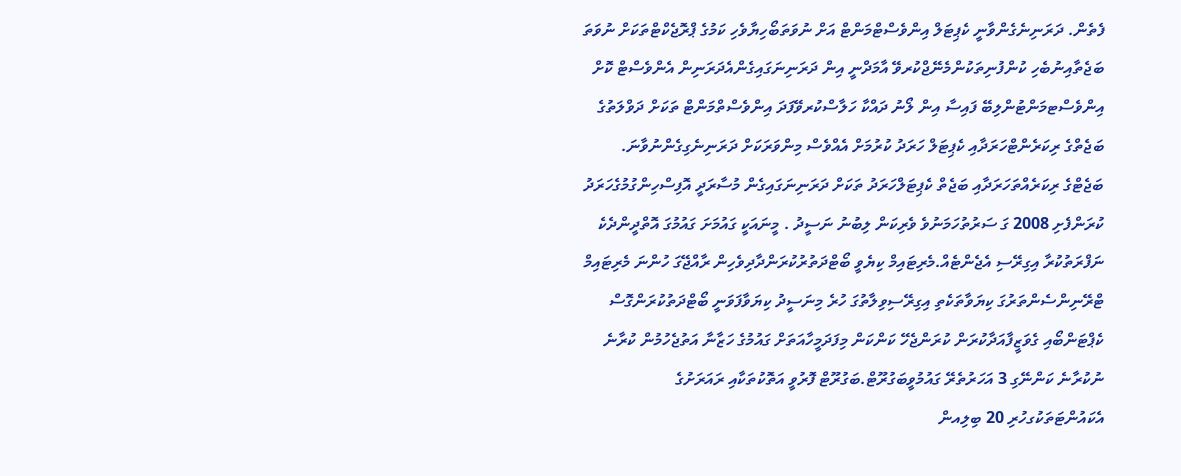ފެތެން. ދަރަނިނެގެންވާނީ ކެޕިޓަލް އިންވެސްޓްމަންޓް އަށް ނުވަތަބޯހިޔާވެހި ކަމުގެ ޕްރޮޖެކްޓްތަކަށް ނުވަތަ ބަޖެތާއިނުބެހި ކުންފުނިތަކުންމެނޭޖްކުރވޭ އާމަދްނީ އިން ދަރަނިނަގައިގެންއެދަރަނިން އެންވެސްޓް ކޮށް އިންވެސްޓމަންޓުންލިބޭ ފައިސާ އިން ލޯނު ދައްކާ ހަލާސްކުރވޭފަދަ އިންވެސްތްމަންޓް ތަކަށް ދަވްލަތުގެ ބަޖެތްގެ ރިކަރެންޓްހަރަދާއި ކެޕިޓަލް ހަރަދު ކުރުމަށް އެއްވެސް މިންވަރަކަށް ދަރަނިނެގިގެންނުވާނަ. ބަޖެޓްގެ ރިކަރެއްތަހަރަދާއި ބަޖެތް ކެޕިޓަލްހަރަދު ތަކަށް ދަރަނިނަގައިގެން މުސާރަދީ އޮފިސްހިންގުމުގެހަރަދު ކުރަންފެށި 2008 ގަ ސަރުތުހަމަނުވެ ވެރިކަން ލިބުނު ނަސީދު . މީނައަކީ ގައުމަށަ ގައުމުގަ އޮތްދީންދެކެ ނަފްރަތުކުރާ އިގިރޭސި އެޖެންޓެއް.މެރިޓައިމް ކިޔެވީ ބޯޓްދަތުރުކުރަންދާދިވެހިން ރާއްޖޭގަ ހުންނަ މެރިޓައިމް ޓްރޭނިންސެންތަރުގަ ކިޔަވާތަކެތި އިގިރޭސިވިލާތުގަ ހުރެ މިނަސީދު ކިޔަވާފަވަނީ ބޯޓްދަތުކުރަންގޮސް ކެޕްޓަންބޯއި ގެވަޒީފާއަދާކުރަން ކުރަންޖެހޭ ކަންކަން މިފަދަމީހާއަތަށް ގައުމުގެ ހަޒާނާ އަތުޖެހުމުން ކުރާނެ ނުކުރާނެ ކަންނޭގި 3 އަހަރުތެރޭ ގައުމުވީބަގުރޫޓް.ބަގުރޫޓް ފޮރުވީ އަތޮކުތަކާއި ރައަރަށުގެ އެކައުންޓަތަކުގހުރި 20 ބިލިއން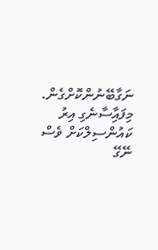ނަގާބޭނުންކޮށްގެން. މިފައިާސާނެގި އިރު ކައުންސިލްކަށް ވެސް ނޭގޭ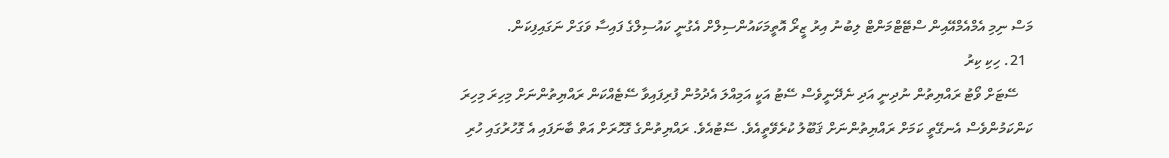މަސް ނިމި އެމްއެމްއޭއިން ސްޓޭޓްމަންޓް ލިބުނު އިރު ޒީރޯ އޮތީމަކައުންސިލްށް އެގުނީ ކައުސިލްގެ ފައިސާ ވަގަށް ނަގައިފިކަން.
  21. ހިކި ކިރު
    ސޭޓަށް ވޯޓު ރައްޔިތުން ނުދިނީ އަދި ނެދޭނީވެސް ސޭޓު އަކީ އަމިއްލަ އެދުމުން ފުރިފައިވާ ސޭޓެއްކަން ރައްޔިތުންނަށް މިހިރަ މިހިރަ ކަންކަމުންވެސް އެނގޭތީ ކަމަށް ރައްޔިތުންނަށް ޤަބޫލު ކުރެވޭތީއެވެ. ސޭޓުއެވެ. ރައްޔިތުންގެ ގޮހޮރަށް އަތް ބާނަފައި އެ ގޮހުރުގައި ހުރި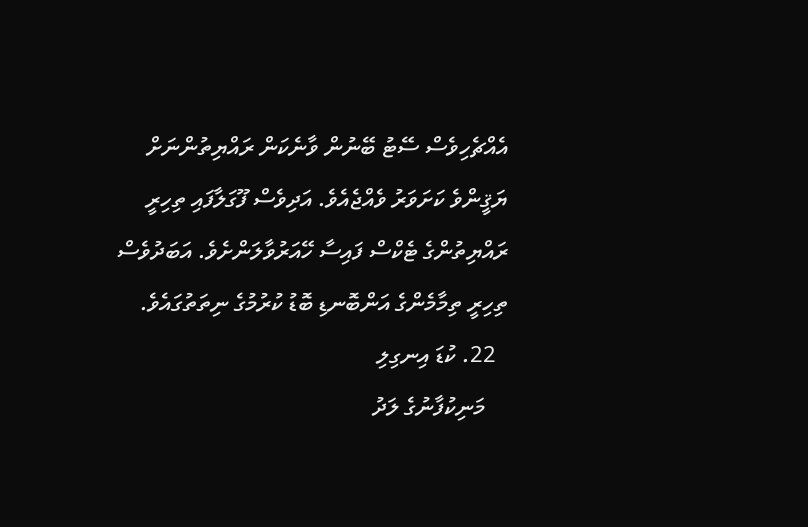އެއްޗެހިވެސް ސޭޓު ބޭނުން ވާނެކަން ރައްޔިތުންނަށް ޔަޤީންވެ ކަށަވަރު ވެއްޖެއެވެ. އަދިވެސް ފޫގަލާފައި ތިހިރީ ރައްޔިތުންގެ ޓެކްސް ފައިސާ ހޭއަރުވާލަންށެވެ. އަބަދުވެސް ތިހިރީ ތިމާމެންގެ އަންބޮނޑި ބޮޑު ކުރުމުގެ ނިތަތުގައެވެ.
  22. ކުޑަ އިނގިލި
    މަނިކުފާނުގެ ލަދު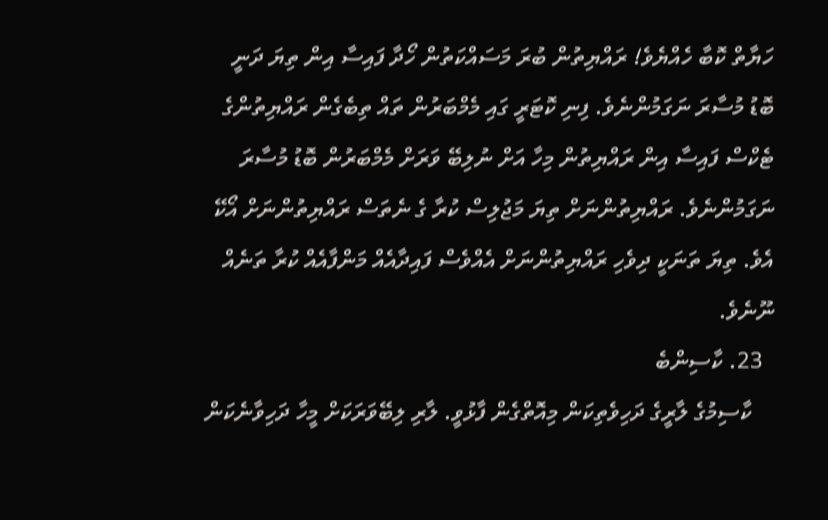ހަޔާތް ކޮބާ ހެއްޔެވެ! ރައްޔިތުން ބުރަ މަސައްކަތުން ހޯދާ ފައިސާ އިން ތިޔަ ދަނީ ބޮޑު މުސާރަ ނަގަމުންނެވެ. ފިނި ކޮޓަރީ ގައި މެމްބަރުން ތައް ތިބެގެން ރައްޔިތުންގެ ޓެކްސް ފައިސާ އިން ރައްޔިތުން މިހާ އަށް ނުލިބޭ ވަރަށް މެމްބަރުން ބޮޑު މުސާރަ ނަގަމުންނެވެ. ރައްޔިތުންނަށް ތިޔަ މަޖުލިސް ކުރާ ގެ ނެތަސް ރައްޔިތުންނަށް އޯކޭ އެވެ. ތިޔަ ތަނަކީ ދިވެހި ރައްޔިތުންނަށް އެއްވެސް ފައިދާއެއް މަންފާއެއް ކުރާ ތަނެއް ނޫނެވެ.
  23. ކާސިންބެ
    ކާސިމުގެ ލާރީގެ ދަހިވެތިކަން މިއޮތްގެން ފާޅުވީ. ލާރި ލިބޭވަރަކަށް މީހާ ދަހިވާނެކަން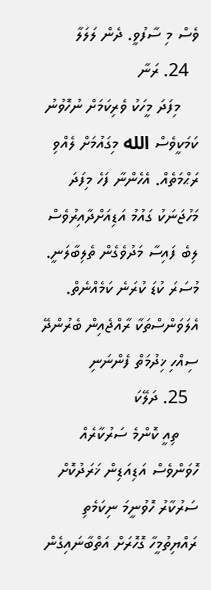ވެސް މި ސާފުވީ. ދެން ލަލަލާ
  24. ރަނާ
    މިފަދަ މީހަކު ވެރިކަމަށް ނުހޮވުނު ކަމަކީވެސް الله މިގައުމަށް ލެއްވި ރަޙްމަތެއް. އެހެންނާ ފަހެ މިފަދަ މަހުޖަނަކު ގައުމު އަޑިއަށްދާއިރުވެސް ލިބެ ފައިސާ މަދުވެގެން ތެލިބާލަނީ. މުސަރަ ކުޑަ ކުރަނެ ކަމެއްނެތް. އެލަވަންސްތަކާ ރާއްޖެއިން ބެރުންދޭ ސިއްހި ޚިދުމަތް ފެންނަނި
  25. ދަލޭކަ
    ތިއީ ކޮންމެ ސަރުކާރެއް ހޮވަންވެސް އަޑިއަޑިން ޚަރަދުކޮށް ސަރުކާރު ހޮވުނީމަ ނިކަމެތި ރައްޔިތުމީހާ ގޮހޮރަށް އަތްބާނައިގެން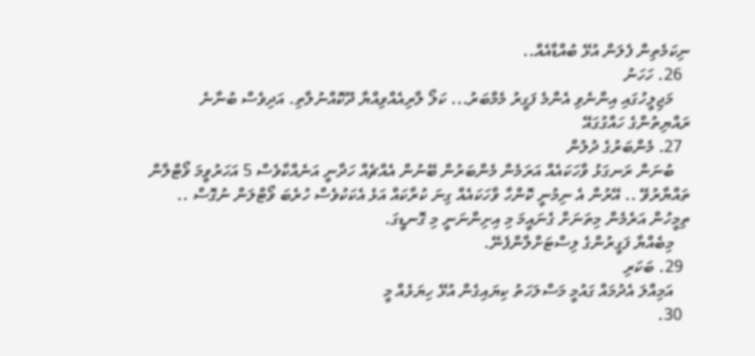ނިކަމެތިން ފެލަން އުޅޭ ބުއްޑާއެއް..
  26. ހަހަނު
    މަޖިލީހުގައި އިންނެވި އެންމެ ފަގީރު މެމްބަރު... ކަލޯ ލާރިއެއްވިއްޔާ ދޫކޮއްނުލާތި. އަދިވެސް ބުނާނެ ރައްޔިތުންގެ ހައްގުގައޭ
  27. މެންބަރުގެ ދުލުން
    ބުނަން ރަނގަޅު ވާހަކައެއް އަރަމެން މެންބަރުން ބޭނުން އެއްޗެއް ހަދާނީ އަނެއްކާވެސް 5 އަހަރުވީމަ ވޯޓްލާން ތައްޔާރުވޭ .. އޭރުން އެ ނިމުނީ ކޮންހާ ވާހަކައެއް ގިނަ ކުރާކައް އަޅެ އެކަކުވެސް ހުރެބަ ވޯޓްލަން ނުގޮސް .. ތިމީހުން އަރެމެން މިތަނަށް ގެނައީމަ މި އިށިންނަނީ މި ގޮނޑީގަ.
    މިބެއްޔާ ފަގީރުންގެ ލިސްޓަށްލާންފެނޭ.
  29. ބަކަރި
    އަމިއްލަ އެދުމައް ގައުމީ މަސްލަހަތު ކިޔައިގެން އުޅޭ ހިޔަޅެއް މީ
  30.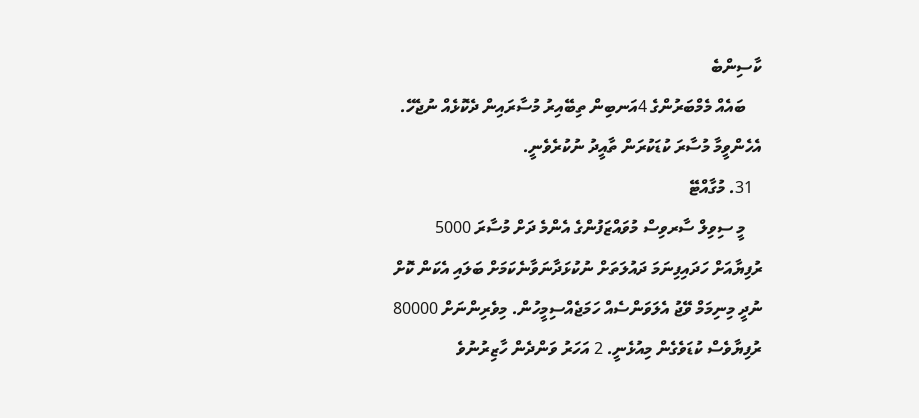ކާސިންބެ
    ބައެއް މެމްބަރުންގެ 4އަނބިން ތިބޭއިރު މުސާރައިން ދެކޮޅެއް ނުޖެހޭ. އެހެންވީމާ މުސާރަ ކުޑަކުރަން ތާއީދު ނުކުރެވެނީ.
  31. މުގާއްޓޭ
    މީ ސިވިލް ސާރވިސް މުވައްޒަފުންގެ އެންމެ ދަށް މުސާރަ 5000 ރުފިޔާއަށް ހަދައިފިނަމަ ދައުލަތަށް ނުކުޅަދާނަވާނެކަމަށް ބަލައި އެކަން ކޮށް ނުދީ މިނިމަމް ވޭޖު އެލަވަންސެއް ހަމަޖެއްސިމީހުން. މިވެރިންނަށް 80000 ރުފިޔާވެސް ކުޑަވެގެން މިއުޅެނީ. 2 އަހަރު ވަންދެން ހާޒިރުނުވެ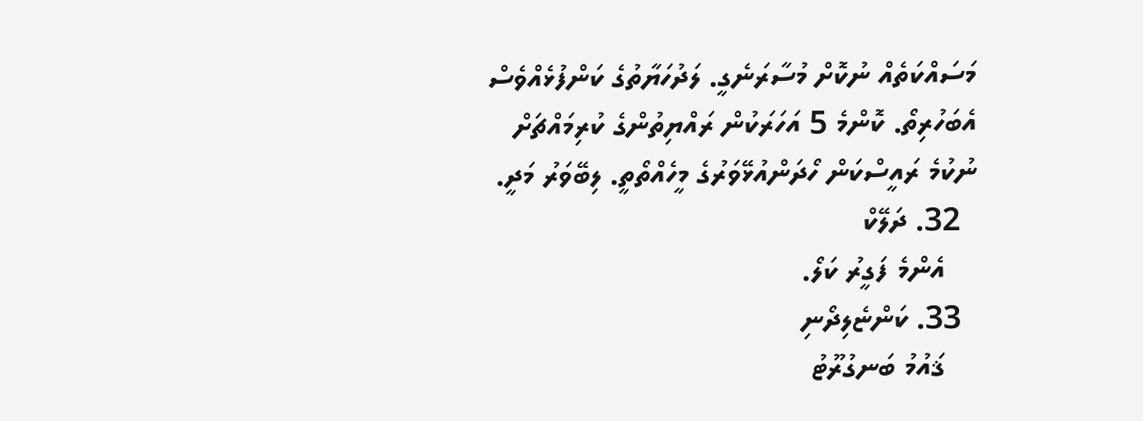މަސައްކަތެއް ނުކޮށް މުސާރަނެގީ. ލަދުހަޔާތުގެ ކަންފުޅެއްވެސް އެބަހުރިތޯ. ކޮންމެ 5 އަހަރަކުން ރައްޔިތުންގެ ކުރިމައްޗަށް ނުކުމެ ރައީސްކަން ހޯދަންއުޅޭވަރުގެ މީހެއްތޯތީ. ލިބޭވަރު މަދީ.
  32. ދަލޭކް
    އެންމެ ފަގީރު ކަލޯ.
  33. ކަންޏެލިދޯނި
    ޤައުމު ބަނގުރޫޓު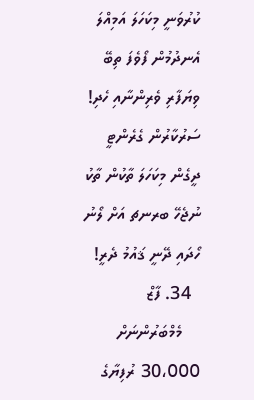ކުރުވަނީ މިކަހަލަ އަމިއްލަ އެނދުމުން ފޯވެފަ ތިބޭ ވިޔަފާރި ވެރިންނާއި ހެދި! ސަރުކާރުން ގެރެންޓީ ދީގެން މިކަހަލަ ތާކުން ތާކު ނުޖެހޭ ބރނޗ އަށް ލޯނު ހޯދައި ދޭނީ ޤައުމު ދެރީ!
  34. ފާޒް
    މެމްބަރުންނަށް 30،000 ރުފިޔާގެ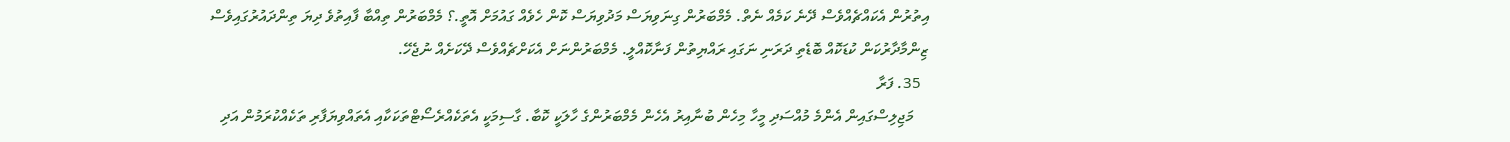އިތުރުން އެކައްޗެއްވެސް ދޭނެ ކަމެއް ނެތް. މެމްބަރުން ގިނަވިޔަސް މަދުވިޔަސް ކޮން ހެވެއް ގައުމަށް އޮތީ.؟ މެމްބަރުން ތިއްބާ ފާއިތުވެ ދިޔަ ތިންދައުރުގައިވެސް ޒިންމާދާރުކަން ކުޑަކޮއް ބޮޑެތި ދަރަނި ނަގައި ރައްޔިތުން ފަނާކޮއްލީ. މެމްބަރުންނަށް އެކަށްޗެއްވެސް ދޭކަށެއް ނުޖެހޭ.
  35. ފަރާ
    މަޖިލިސްގައިން އެންމެ މުއްސަދި މީހާ މިހެން ބުނާއިރު އެހެން މެމްބަރުންގެ ހާލަކީ ކޮބާ. ގާސިމަކީ އެތަކެއްރެސޯޓްތަކަކާއި އެތައްވިޔަފާރި ތަކެއްކުރަމުން އަދި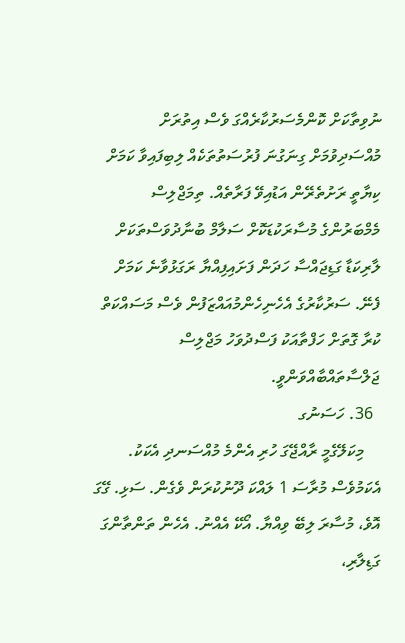ނުވިތާކަށް ކޮންމެސަރުކާރެއްގަ ވެސް އިތުރަށް މުއްސަދިވުމަށް ގިނަގުނަ ފުރުސަތުތަކެއް ލިބިފައިވާ ކަމަށް ކިޔާތީ ރަށުތެރޭން އަޑުއިވޭ ފަރާތެއް. ތިމަޖްލިސް މެމްބަރުންގެ މުސާރަކުޑަކޮށް ސަލާމް ބުނާދުވަސްތަކަށް ލާރިކަޑާ ގަޑިޖައްސާ ހަދަން ފަށައިފިއްޔާ ރަގަޅުވާނެ ކަމަށް ފެނޭ. ސަރުކާރުގެ އެހެނިހެންމުއައްޒަފުން ވެސް މަސައްކަތް ކުރާ ގޮތަށް ހަފްތާއަކު ފަސްދުވަހު މަޖްލިސް ޖަލްސާތައްބާއްވަންވީ.
  36. ހަސަނުގ
    މިކަލޭގެމީ ރާއްޖޭގަ ހުރި އެންމެ މުއްސަނދި އެކަކު. އެކަމުވެސް މުރާސަ 1 ލައްކަ ދޫނުކުރަން ވެގެން. ސަޅި. ގޭގަ އޮވެ، މުސާރަ ލިބޭ ވިއްޔާ. އޯކޭ އެއްނު. އެހެން ތަންތާންގަ ގަޑިލާރި،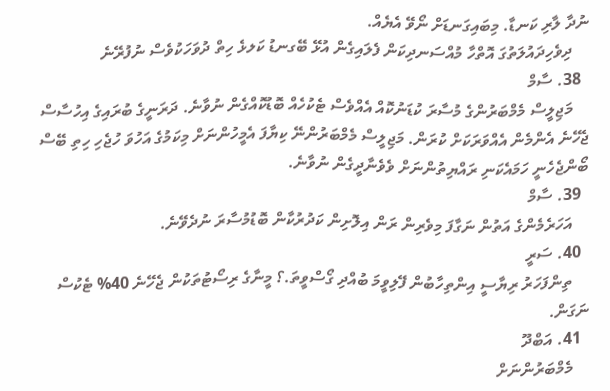ނުދާ ލާރި ކަނޑާ. މިބައިގަނޑަށް ނޯވޭ އެޔެއް.
    ދިވެހިދައުލަތުގަ އޮތްހާ މުއްސަނދިކަން ފެލައިގެން އުޅޭ ބޭގނޑު ކަލޅެ ހިތް ދުވަހަކުވެސް ނުފުރޭނެ
  38. ސާމް
    މަޖިލީސް މެމްބަރުންގެ މުސާރަ ކުޑަނުކޮއް އެއްވެސް ޓެކުހެއް ބޮޑުކޮއްގެން ނުވާނެ. ދަރަނީގެ ބުރައިގެ އިހުސާސް ޖެހޭނެ އެންމެން އެއްވަރަކަށް ކުރަން. މަޖިލީސް މެމްބަރުންނޭ ކިޔާފަ އެމީހުންނަށް މިކަމުގެ އަހުވަ ހުޖެހި ހިތި ބޭސް ބޯންޖެހެނީ ހަމައެކަނި ރައްޔިތުންނަށް ވެވެނާދީގެން ނުވާނެ.
  39. ސާމް
    އަހަރެމެންގެ އަތުން ނަގާފަ މިވެރިން ރަން އިލޮށިން ކަދުރުކާން ބޮޑުމުސާރަ ނުދެވޭނެ.
  40. ސަރީ
    ތިންފަހަރު ރިޔާސީ އިންތިހާބުން ފޭލިވީމަ ބުއްދި ގޯސްވީތަ.؟ މީނާގެ ރިސޯޓުތަކުން ޖެހޭނެ 40% ޓެކުސް ނަގަން.
  41. އަބްދޫ
    މެމްބަރުންނަށް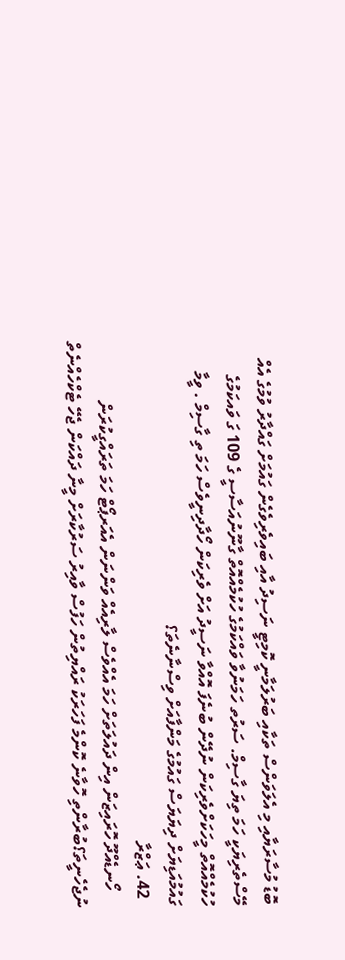ބޮޑު މުސާރަޔާއި މި އެލަވަންސް ތަކާއި ބަރުލަމާނީ ކޮމިޓީ ނަސިދު އާއި ބައިވެރިވެގެން ގައުމަށް ގައްދާރު ވުމުގެ އެއް މޭސްތެރިޔަކީ ހަމަ ތިޔަ ގާސިމް. ސަރުތ ހަމަނުވާ ވައްކަމުގެ ހުކުމެއްއޮތް ގާނޫނުއަސާސީ ގެ 109 ގަ ވައކަމުގެ ހުކުމެއްއޮތް މީހަކަށްވެރިކަން ނުދޭން ބުނެފަ އޮއްވާ ނަސީދު އަށް ވެރިކަން ހޯދާދިނީވެސް ހަމަ ތި ގާސިމް . ވީމާ ގައުމުއަޑިޔަށް ދިޔަޔަސް ގައުމުގެ މަންފާއަށް ވިސްނާނެތަ؟
  42. ޢަޒްރާ
    ހޯނޑެއްދޫ ހޮރައިޒަން އިން ދައުލަތަށް ހަމަ އެއްވެސް ލާރިއެއް ވަންނަން އެއަރޕޯޓް ހަމަ ތަރައްގީކުރަން ނުޖެހެނީތަ؟ބުރާންތި ހޮވާނެ ކޮންމެ ފަހަރަކު ރައްޔިތުން ހަފުސް ވާއިރު ސަރުކާރަށް މީނާ ދައްކަން ޖެހޭ ޓެކްހެއްނެތް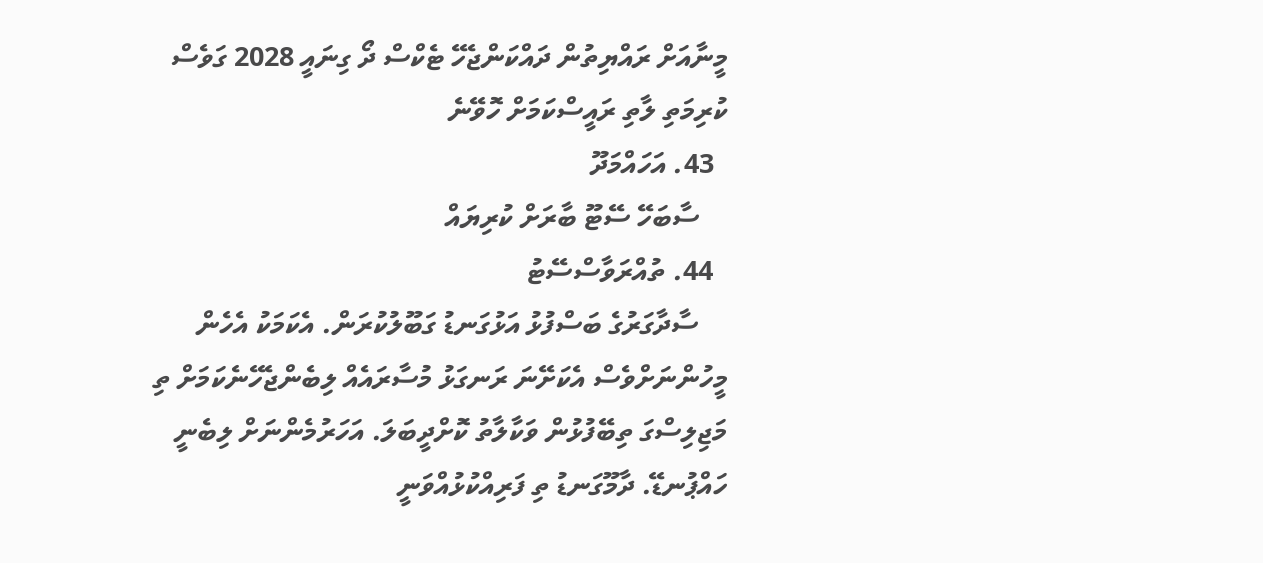މީނާއަށް ރައްޔިތުން ދައްކަންޖެހޭ ޓެކްސް ދޯ ގިނައީ 2028 ގަވެސް ކުރިމަތި ލާތި ރައީސްކަމަށް ހޮވޭނެ
  43. އަހައްމަދޫ
    ސާބަހޭ ސޭޓޫ ބާރަށް ކުރިޔައް
  44. ތުއްރަވާސްސޭޓު
    ސާދާގަރުގެ ބަސްފުޅު އަޅުގަނޑު ގަބޫލުކުރަން. އެކަމަކު އެހެން މީހުންނަށްވެސް އެކަށޭނަ ރަނގަޅު މުސާރައެއް ލިބެންޖެހޭނެކަމަށް ތި މަޖިލިސްގަ ތިބޭފުޅުން ވަކާލާތު ކޮށްދީބަލަ. އަހަރުމެންނަށް ލިބެނީ ހައްޕުނޑޭ. ދާމޫގަނޑު ތި ފަރިއްކުޅުއްވަނީ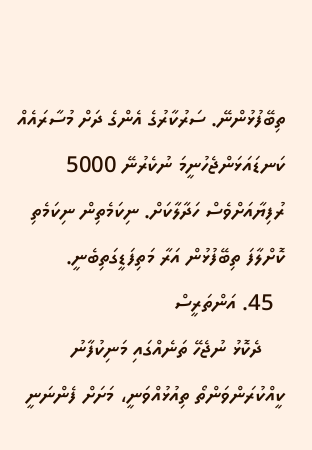ތިބޭފުޅުންނޭ. ސަރުކާރުގެ އެންގެ ދަށް މުސާރައެއް ކަނޑައަޅަންޖެހުނީމަ ނުކެރުނޭ 5000 ރުފިޔާއަށްވެސް ހަދާލާކަށް. ނިކަމެތިން ނިކަމެތި ކޮށްލާފަ ތިބޭފުޅުން އަރާ މަތިފަޑީގަތިބެނީ.
  45. އަންތަރީސް
    ދެކޮޅު ނުޖެހޭ ތަނެއްގައި މަނިކުފާނު ކީއްކުރަންވަންތޯ ތިއުޅުއްވަނީ، މަށަށް ފެންނަނީ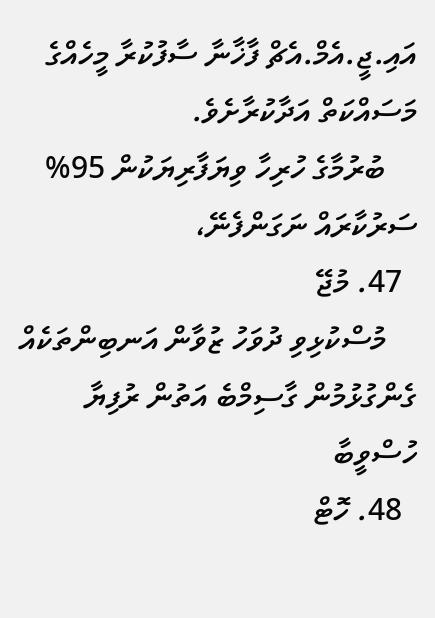އައި.ޖީ.އެމް.އެޗް ފާޚާނާ ސާފުކުރާ މީހެއްގެ މަސައްކަތް އަދާކުރާށެވެ.
    ބުރުމާގެ ހުރިހާ ވިޔަފާރިޔަކުން 95% ސަރުކާރައް ނަގަންފެނޭ،
  47. މުޖޭ
    މުސްކުޅިވި ދުވަހު ޒުވާން އަނބިންތަކެއް ގެންގުޅުމުން ގާސިމްބެ އަތުން ރުފިޔާ ހުސްވީބާ
  48. ހޮޓް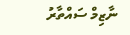ނާޒިމް ސައްތާރު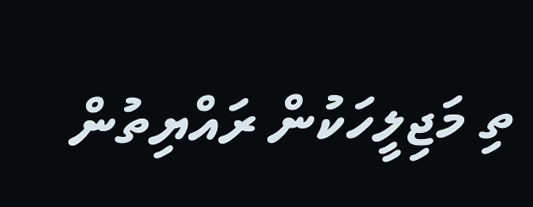ތި މަޖިލީހަކުން ރައްޔިތުން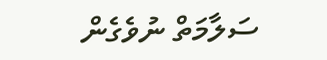ސަލާމަތް ނުވެގެން